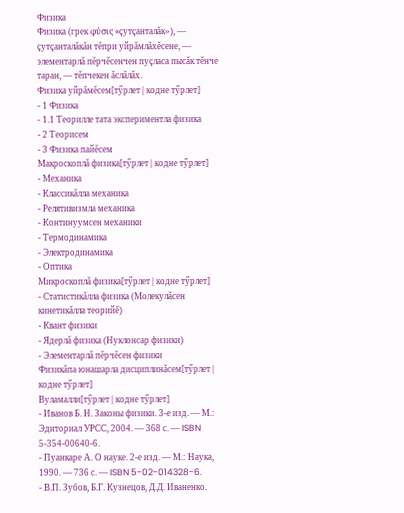Физика
Физика (грек φύσις «çутçанталăк»), — çутçанталăкăн тĕпри уйрăмлăхĕсене, — элементарлă пĕрчĕсенчен пуçласа пысăк тĕнче таран, — тĕпчекен ăслăлăх.
Физика уйрăмĕсем[тӳрлет | кодне тӳрлет]
- 1 Физика
- 1.1 Теорилле тата экспериментла физика
- 2 Теорисем
- 3 Физика пайĕсем
Макроскоплă физика[тӳрлет | кодне тӳрлет]
- Механика
- Классикăлла механика
- Релятивизмла механика
- Континуумсен механики
- Термодинамика
- Электродинамика
- Оптика
Микроскоплă физика[тӳрлет | кодне тӳрлет]
- Статистикăлла физика (Молекулăсен кинетикăлла теорийĕ)
- Квант физики
- Ядерлă физика (Нуклонсар физики)
- Элементарлă пĕрчĕсен физики
Физикăпа юнашарла дисциплинăсем[тӳрлет | кодне тӳрлет]
Вуламалли[тӳрлет | кодне тӳрлет]
- Иванов Б. Н. Законы физики. 3-е изд. — М.: Эдиториал УРСС, 2004. — 368 с. — ISBN 5-354-00640-6.
- Пуанкаре А. О науке. 2-е изд. — М.: Наука, 1990. — 736 с. — ISBN 5-02-014328-6.
- В.П. Зубов, Б.Г. Кузнецов, Д.Д. Иваненко.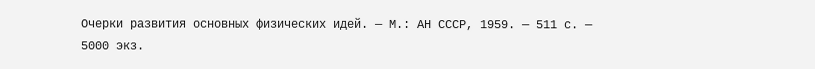Очерки развития основных физических идей. — М.: АН СССР, 1959. — 511 с. — 5000 экз.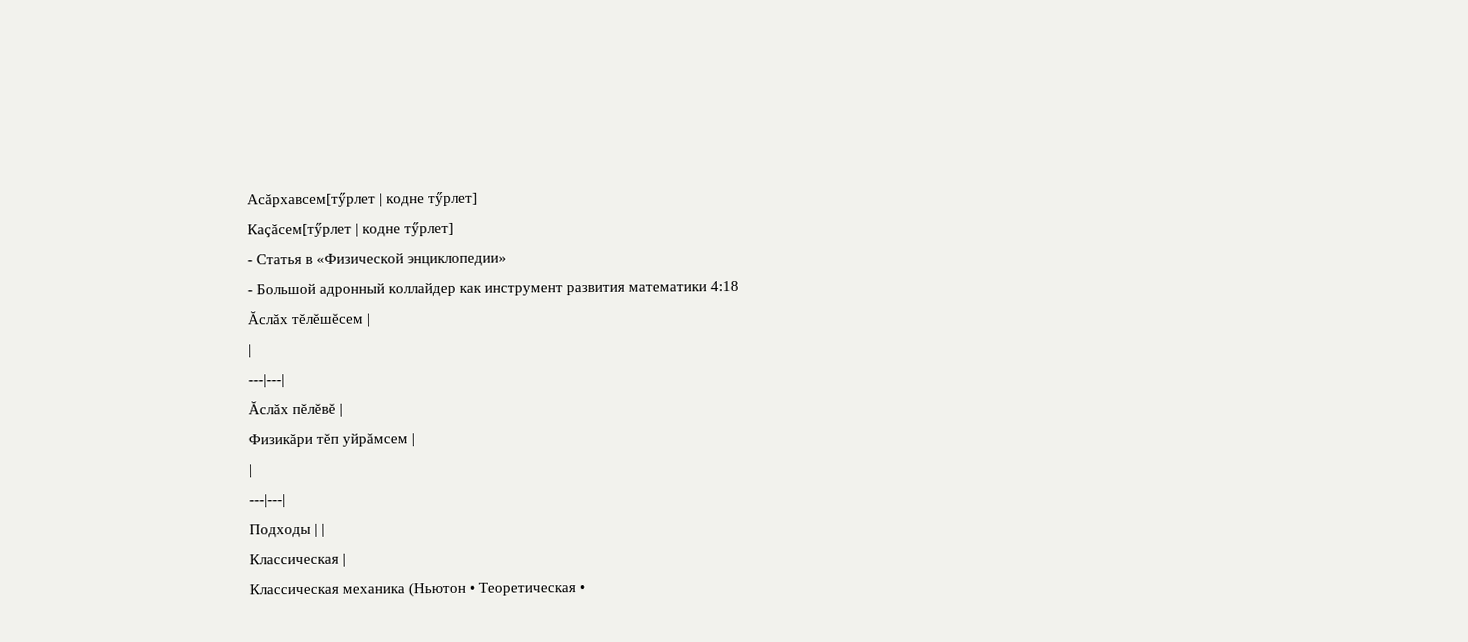Асăрхавсем[тӳрлет | кодне тӳрлет]
Каçăсем[тӳрлет | кодне тӳрлет]
- Статья в «Физической энциклопедии»
- Большой адронный коллайдер как инструмент развития математики 4:18
Ăслăх тĕлĕшĕсем |
|
---|---|
Ăслăх пĕлĕвĕ |
Физикăри тĕп уйрăмсем |
|
---|---|
Подходы | |
Классическая |
Классическая механика (Ньютон • Теоретическая •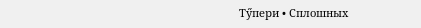Тӳпери • Сплошных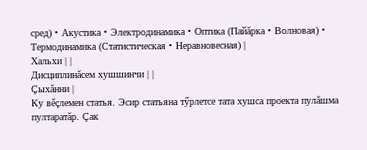сред) • Акустика • Электродинамика • Оптика (Пайăрка • Волновая) • Термодинамика (Статистическая • Неравновесная) |
Хальхи | |
Дисциплинăсем хушшинчи | |
Çыхăнни |
Ку вĕçлемен статья. Эсир статьяна тӳрлетсе тата хушса проекта пулăшма пултаратăр. Çак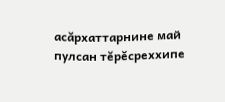асăрхаттарнине май пулсан тĕрĕсреххипе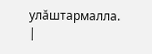улăштармалла. |